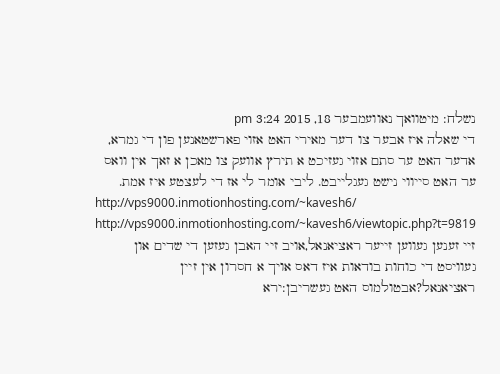נשלח: מיטוואך נאוועמבער 18, 2015 3:24 pm
די שאלה איז אבער צו דער מאירי האט אזוי פארשטאנען פון די גמרא, אדער האט ער סתם אזוי געזיכט א תירץ אוועק צו מאכן א זאך אין וואס ער האט סייווי נישט געגלייבט. ליבי אומר לי אז די לעצטע איז אמת.
http://vps9000.inmotionhosting.com/~kavesh6/
http://vps9000.inmotionhosting.com/~kavesh6/viewtopic.php?t=9819
זיי זענען געווען זייער ראציאנאל,אויב זיי האבן געזען די שדים און געוויסט די כוחות בודאות איז דאס אויך א חסרון אין זיין ראציאנאל?אבטולמוס האט געשריבן:ירא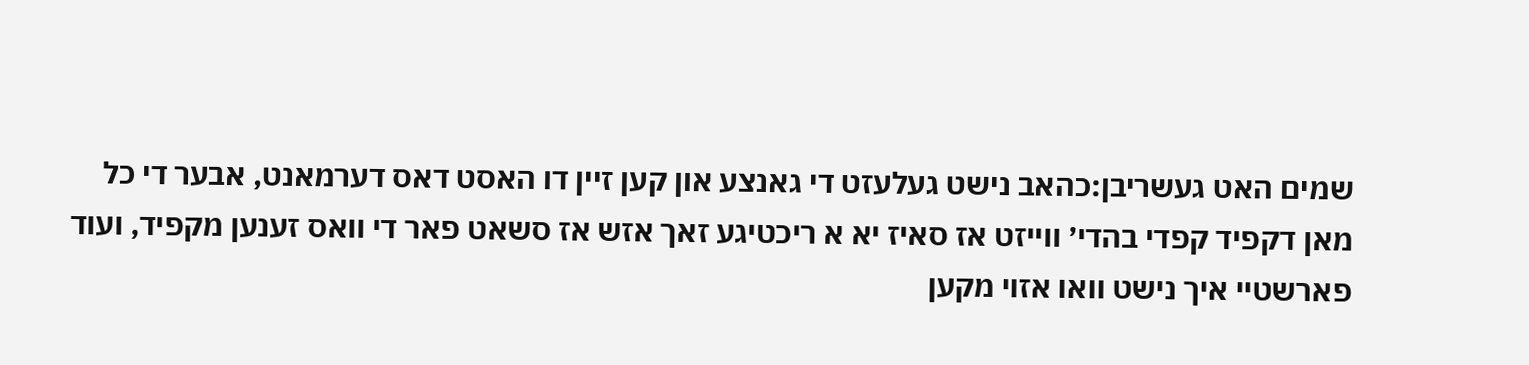שמים האט געשריבן:כהאב נישט געלעזט די גאנצע און קען זיין דו האסט דאס דערמאנט, אבער די כל מאן דקפיד קפדי בהדי׳ ווייזט אז סאיז יא א ריכטיגע זאך אזש אז סשאט פאר די וואס זענען מקפיד, ועוד פארשטיי איך נישט וואו אזוי מקען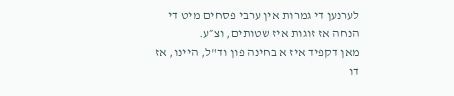לערנען די גמרות אין ערבי פסחים מיט די הנחה אז זוגות איז שטותים, וצ״ע.
מאן דקפיד איז א בחינה פון וד"ל, היינו, אז דו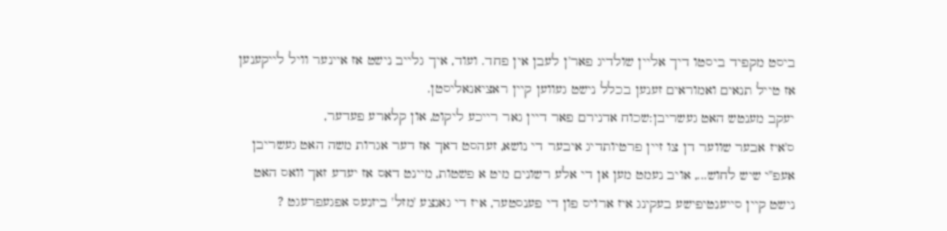ביסט מקפיד ביסטו דיך אליין שולדיג פאר'ן לעבן אין פחד. ועוד, איך גלייב נישט אז איינער וויל לייקענען אז טייל תנאים ואמוראים זענען בכלל נישט געווען קיין ראציאנאליסטן.
יעקב מענטש האט געשריבן:שכוח אדנירם פאר דיין גאר רייכע ליקוט, און קלארע פעדער,
ס'איז אבער שווער דן צו זיין פרטיותדיג איבער די נושא, זעהסט דאך אז דער אגרות משה האט געשריבן אעפ"י שיש לחוש..., אויב נעמט מען אן די אלע רשונים מיט א פשטות, מיינט דאס אז יעדע זאך וואס האט נישט קיין סייענטיפישע בעקינג איז ארויס פון די פענסטער, איז די גאנצע 'מזל' ביזנעס אפגעפרעגט ?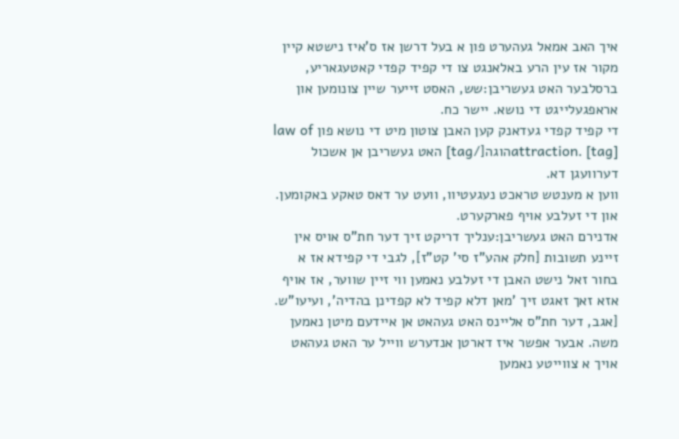איך האב אמאל געהערט פון א בעל דרשן אז ס'איז נישטא קיין מקור אז עין הרע באלאנגט צו די קפיד קפדי קאטעגאריע,
ברסלבער האט געשריבן:שש, האסט זייער שיין צונומען און אראפגעלייגט די נושא. יישר כח.
די קפיד קפדי געדאנק קען האבן צוטון מיט די נושא פון law of attraction. [tag]הוגה[/tag] האט געשריבן אן אשכול דערוועגן דא.
ווען א מענטש טראכט נעגעטיוו, וועט ער דאס טאקע באקומען. און די זעלבע אויף פארקערט.
אדנירם האט געשריבן:ענליך דריקט זיך דער חת"ס אויס אין זיינע תשובות [חלק אהע"ז סי' קט"ז], לגבי די קפידא אז א בחור זאל נישט האבן די זעלבע נאמען ווי זיין שווער, אז אויף אזא זאך זאגט זיך 'מאן דלא קפיד לא קפדינן בהדיה', ועיעו"ש. [אגב, דער חת"ס אליינס האט געהאט אן איידעם מיטן נאמען משה. אבער אפשר איז דארטן אנדערש ווייל ער האט געהאט אויך א צווייטע נאמען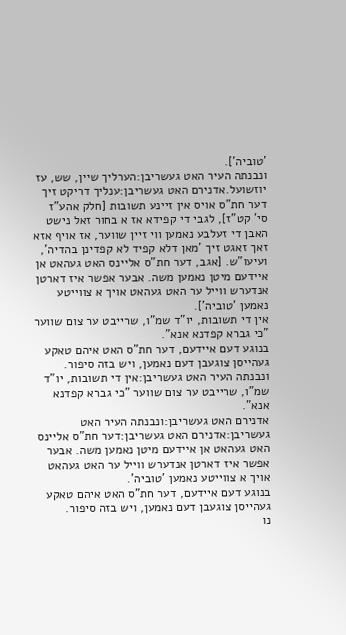'טוביה'].
ונבנתה העיר האט געשריבן:הערליך שיין, שש, עז יוזשועל.אדנירם האט געשריבן:ענליך דריקט זיך דער חת"ס אויס אין זיינע תשובות [חלק אהע"ז סי' קט"ז], לגבי די קפידא אז א בחור זאל נישט האבן די זעלבע נאמען ווי זיין שווער, אז אויף אזא זאך זאגט זיך 'מאן דלא קפיד לא קפדינן בהדיה', ועיעו"ש. [אגב, דער חת"ס אליינס האט געהאט אן איידעם מיטן נאמען משה. אבער אפשר איז דארטן אנדערש ווייל ער האט געהאט אויך א צווייטע נאמען 'טוביה'].
אין די תשובות, יו"ד שמ"ו, שרייבט ער צום שווער "כי גברא קפדנא אנא".
בנוגע דעם איידעם, דער חת"ס האט איהם טאקע געהייסן צוגעבן דעם נאמען, ויש בזה סיפור.
ונבנתה העיר האט געשריבן:אין די תשובות, יו"ד שמ"ו, שרייבט ער צום שווער "כי גברא קפדנא אנא".
אדנירם האט געשריבן:ונבנתה העיר האט געשריבן:אדנירם האט געשריבן:דער חת"ס אליינס האט געהאט אן איידעם מיטן נאמען משה. אבער אפשר איז דארטן אנדערש ווייל ער האט געהאט אויך א צווייטע נאמען 'טוביה'.
בנוגע דעם איידעם, דער חת"ס האט איהם טאקע געהייסן צוגעבן דעם נאמען, ויש בזה סיפור.
נו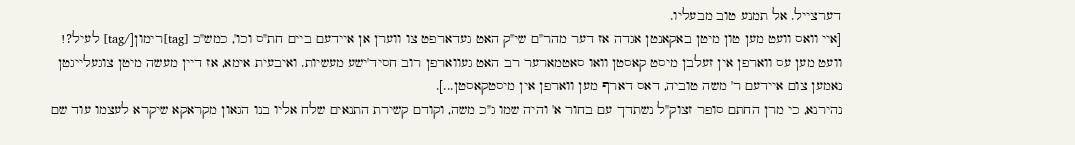דערצייל. אל תמנע טוב מבעליו.
[איי וואס וועט מען טון מיטן באקאנטן אגדה אז דער מהר"ם שי"ק האט געדארפט צו ווערן אן איידעם ביים חת"ס וכו', כמש"כ [tag]רימון[/tag] לעיל?! וועט מען עס ווארפן אין זעלבן מיסט קאסטן וואו סאטמארער רב האט געווארפן רוב חסיד'ישע מעשיות. ואיבעית אימא, אז דיין מעשה מיטן צוגעלייגטן נאמען צום איידעם ר' משה טוביה, דאס דארף מען ווארפן אין מיסטקאסטן...].
נהירנא, כי מרן החתם סופר זצוק"ל נשתדך עם בחור א' והיה שמו ג"כ משה, וקודם קשירת התנאים שלח אליו בנו הגאון מקראקא שיקרא לעצמו עוד שם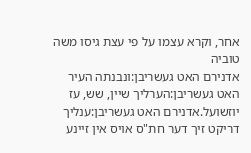אחר, וקרא עצמו על פי עצת גיסו משה טוביה
אדנירם האט געשריבן:ונבנתה העיר האט געשריבן:הערליך שיין, שש, עז יוזשועל.אדנירם האט געשריבן:ענליך דריקט זיך דער חת"ס אויס אין זיינע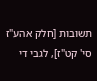תשובות [חלק אהע"ז סי' קט"ז], לגבי די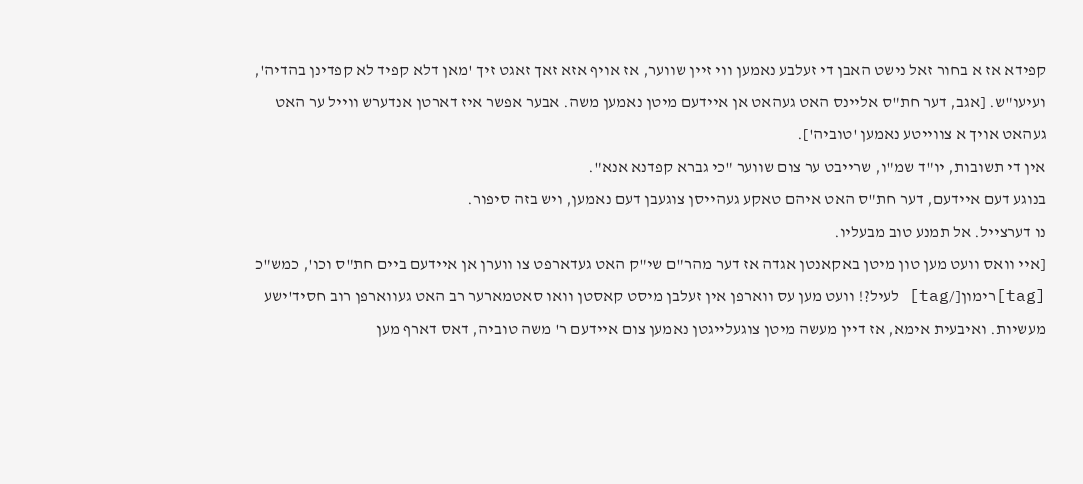קפידא אז א בחור זאל נישט האבן די זעלבע נאמען ווי זיין שווער, אז אויף אזא זאך זאגט זיך 'מאן דלא קפיד לא קפדינן בהדיה', ועיעו"ש. [אגב, דער חת"ס אליינס האט געהאט אן איידעם מיטן נאמען משה. אבער אפשר איז דארטן אנדערש ווייל ער האט געהאט אויך א צווייטע נאמען 'טוביה'].
אין די תשובות, יו"ד שמ"ו, שרייבט ער צום שווער "כי גברא קפדנא אנא".
בנוגע דעם איידעם, דער חת"ס האט איהם טאקע געהייסן צוגעבן דעם נאמען, ויש בזה סיפור.
נו דערצייל. אל תמנע טוב מבעליו.
[איי וואס וועט מען טון מיטן באקאנטן אגדה אז דער מהר"ם שי"ק האט געדארפט צו ווערן אן איידעם ביים חת"ס וכו', כמש"כ [tag]רימון[/tag] לעיל?! וועט מען עס ווארפן אין זעלבן מיסט קאסטן וואו סאטמארער רב האט געווארפן רוב חסיד'ישע מעשיות. ואיבעית אימא, אז דיין מעשה מיטן צוגעלייגטן נאמען צום איידעם ר' משה טוביה, דאס דארף מען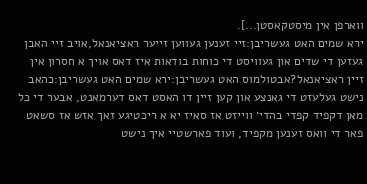ווארפן אין מיסטקאסטן...].
ירא שמים האט געשריבן:זיי זענען געווען זייער ראציאנאל,אויב זיי האבן געזען די שדים און געוויסט די כוחות בודאות איז דאס אויך א חסרון אין זיין ראציאנאל?אבטולמוס האט געשריבן:ירא שמים האט געשריבן:כהאב נישט געלעזט די גאנצע און קען זיין דו האסט דאס דערמאנט, אבער די כל מאן דקפיד קפדי בהדי׳ ווייזט אז סאיז יא א ריכטיגע זאך אזש אז סשאט פאר די וואס זענען מקפיד, ועוד פארשטיי איך נישט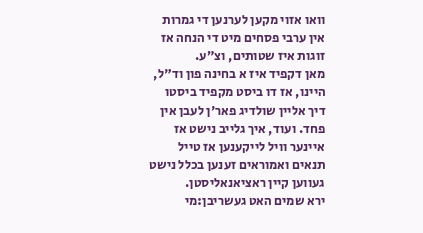וואו אזוי מקען לערנען די גמרות אין ערבי פסחים מיט די הנחה אז זוגות איז שטותים, וצ״ע.
מאן דקפיד איז א בחינה פון וד"ל, היינו, אז דו ביסט מקפיד ביסטו דיך אליין שולדיג פאר'ן לעבן אין פחד. ועוד, איך גלייב נישט אז איינער וויל לייקענען אז טייל תנאים ואמוראים זענען בכלל נישט געווען קיין ראציאנאליסטן.
ירא שמים האט געשריבן:מי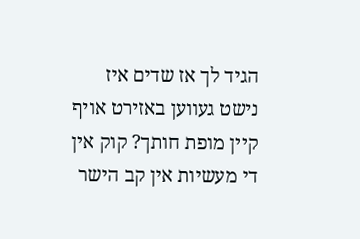הגיד לך אז שדים איז נישט געווען באזירט אויף קיין מופת חותך? קוק אין די מעשיות אין קב הישר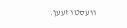וועסטו זעען.